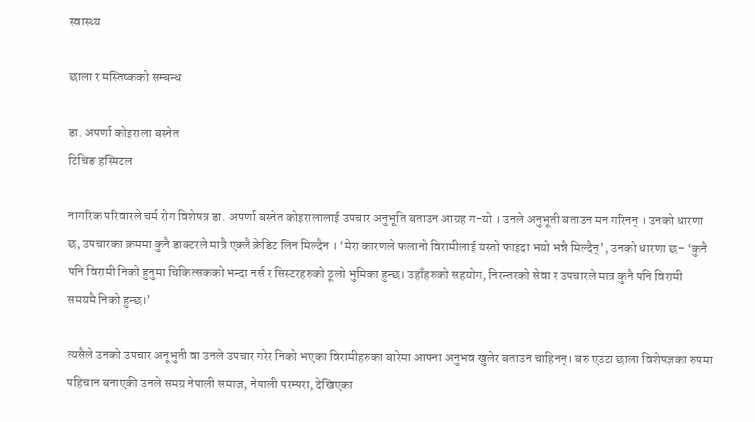स्वास्थ्य

छाला र मस्तिष्कको सम्बन्ध

डा. अपर्णा कोइराला बस्नेत
टिचिङ हस्पिटल

नागरिक परिवारले चर्म रोग विशेषत्र डा. अपर्णा बस्नेत कोइरालालाई उपचार अनुभूति बताउन आग्रह ग-यो । उनले अनुभूती बताउन मन गरिनन् । उनको धारणा छ, उपचारका क्रममा कुनै डाक्टरले मात्रै एक्लै क्रेडिट लिन मिल्दैन । ‘मेरा कारणले फलानो विरामीलाई यस्तो फाइदा भयो भन्नै मिल्दैन्’, उनको धारणा छ– ‘कुनै पनि विरामी निको हुनुमा चिकित्सकको भन्दा नर्स र सिस्टरहरुको ठूलो भुमिका हुन्छ। उहाँहरुको सहयोग, निरन्तरको सेवा र उपचारले मात्र कुनै पनि विरामी समयमै निको हुन्छ।’

त्यसैले उनको उपचार अनूभुती वा उनले उपचार गरेर निको भएका विरामीहरुका बारेमा आफ्ना अनुभव खुलेर बताउन चाहिनन्। बरु एउटा छाला विशेषज्ञका रुपमा पहिचान बनाएकी उनले समग्र नेपाली समाज, नेपाली परम्परा, देखिएका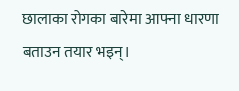छालाका रोगका बारेमा आफ्ना धारणा बताउन तयार भइन्।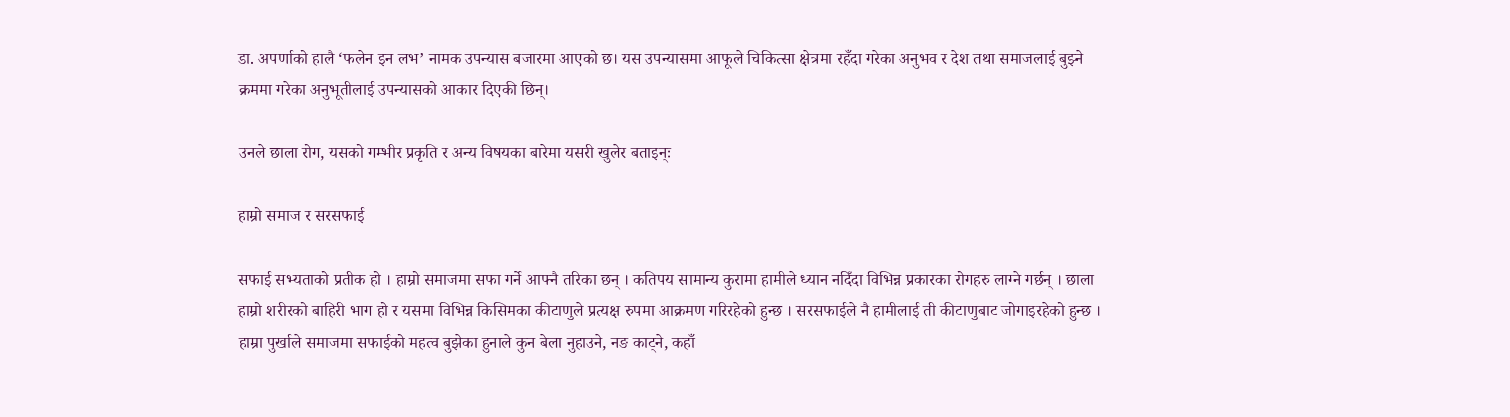डा. अपर्णाको हालै ‘फलेन इन लभ’ नामक उपन्यास बजारमा आएको छ। यस उपन्यासमा आफूले चिकित्सा क्षेत्रमा रहँदा गरेका अनुभव र देश तथा समाजलाई बुझ्ने क्रममा गरेका अनुभूतीलाई उपन्यासको आकार दिएकी छिन्।

उनले छाला रोग, यसको गम्भीर प्रकृति र अन्य विषयका बारेमा यसरी खुलेर बताइन्ः

हाम्रो समाज र सरसफाई

सफाई सभ्यताको प्रतीक हो । हाम्रो समाजमा सफा गर्ने आफ्नै तरिका छन् । कतिपय सामान्य कुरामा हामीले ध्यान नदिँदा विभिन्न प्रकारका रोगहरु लाग्ने गर्छन् । छाला हाम्रो शरीरको बाहिरी भाग हो र यसमा विभिन्न किसिमका कीटाणुले प्रत्यक्ष रुपमा आक्रमण गरिरहेको हुन्छ । सरसफाईले नै हामीलाई ती कीटाणुबाट जोगाइरहेको हुन्छ । हाम्रा पुर्खाले समाजमा सफाईको महत्व बुझेका हुनाले कुन बेला नुहाउने, नङ काट्ने, कहाँ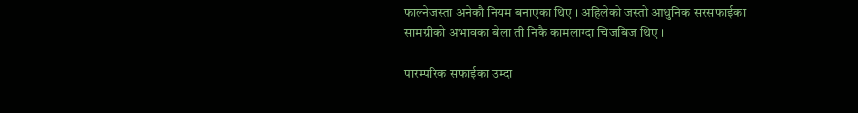फाल्नेजस्ता अनेकौ नियम बनाएका थिए । अहिलेको जस्तो आधुनिक सरसफाईका सामग्रीको अभावका बेला ती निकै कामलाग्दा चिजबिज थिए ।

पारम्परिक सफाईका उम्दा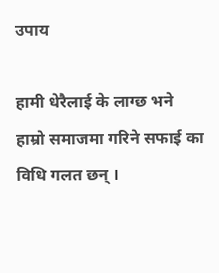उपाय

हामी धेरैलाई के लाग्छ भने हाम्रो समाजमा गरिने सफाई का विधि गलत छन् ।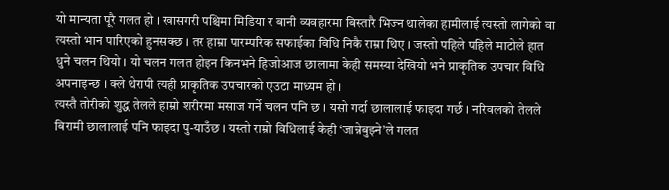यो मान्यता पूरै गलत हो । खासगरी पश्चिमा मिडिया र बानी व्यवहारमा बिस्तारै भिज्न थालेका हामीलाई त्यस्तो लागेको वा त्यस्तो भान पारिएको हुनसक्छ । तर हाम्रा पारम्परिक सफाईका विधि निकै राम्रा थिए । जस्तो पहिले पहिले माटोले हात धुने चलन थियो । यो चलन गलत होइन किनभने हिजोआज छालामा केही समस्या देखियो भने प्राकृतिक उपचार विधि अपनाइन्छ । क्ले थेरापी त्यही प्राकृतिक उपचारको एउटा माध्यम हो ।
त्यस्तै तोरीको शुद्ध तेलले हाम्रो शरीरमा मसाज गर्ने चलन पनि छ । यसो गर्दा छालालाई फाइदा गर्छ । नरिवलको तेलले बिरामी छालालाई पनि फाइदा पु-याउँछ । यस्तो राम्रो विधिलाई केही ‘जान्नेबुझ्ने’ले गलत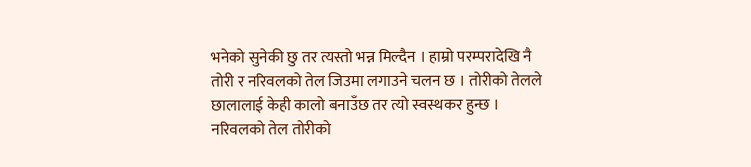भनेको सुनेकी छु तर त्यस्तो भन्न मिल्दैन । हाम्रो परम्परादेखि नै तोरी र नरिवलको तेल जिउमा लगाउने चलन छ । तोरीको तेलले छालालाई केही कालो बनाउँछ तर त्यो स्वस्थकर हुन्छ । नरिवलको तेल तोरीको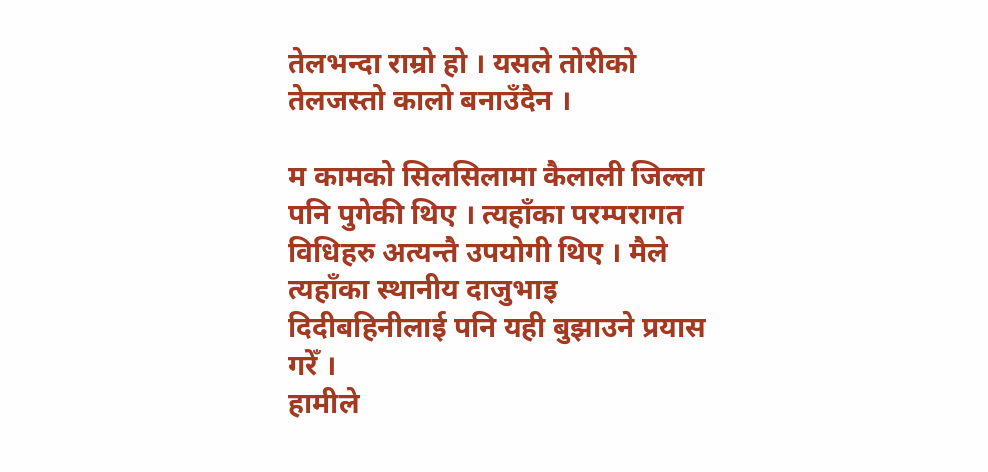तेलभन्दा राम्रो हो । यसले तोरीको तेलजस्तो कालो बनाउँदैन ।

म कामको सिलसिलामा कैलाली जिल्ला पनि पुगेकी थिए । त्यहाँका परम्परागत विधिहरु अत्यन्तै उपयोगी थिए । मैले त्यहाँका स्थानीय दाजुभाइ दिदीबहिनीलाई पनि यही बुझाउने प्रयास गरेँ ।
हामीले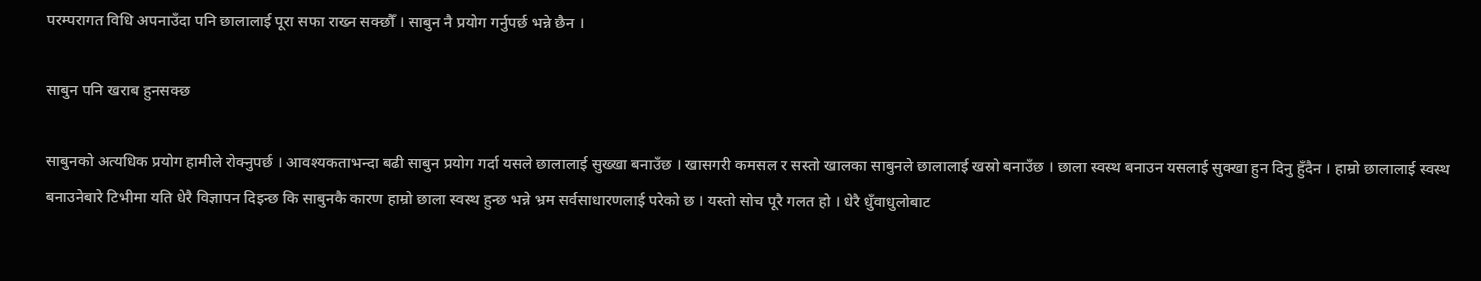परम्परागत विधि अपनाउँदा पनि छालालाई पूरा सफा राख्न सक्छौँ । साबुन नै प्रयोग गर्नुपर्छ भन्ने छैन ।

साबुन पनि खराब हुनसक्छ

साबुनको अत्यधिक प्रयोग हामीले रोक्नुपर्छ । आवश्यकताभन्दा बढी साबुन प्रयोग गर्दा यसले छालालाई सुख्खा बनाउँछ । खासगरी कमसल र सस्तो खालका साबुनले छालालाई खस्रो बनाउँछ । छाला स्वस्थ बनाउन यसलाई सुक्खा हुन दिनु हुँदैन । हाम्रो छालालाई स्वस्थ बनाउनेबारे टिभीमा यति धेरै विज्ञापन दिइन्छ कि साबुनकै कारण हाम्रो छाला स्वस्थ हुन्छ भन्ने भ्रम सर्वसाधारणलाई परेको छ । यस्तो सोच पूरै गलत हो । धेरै धुँवाधुलोबाट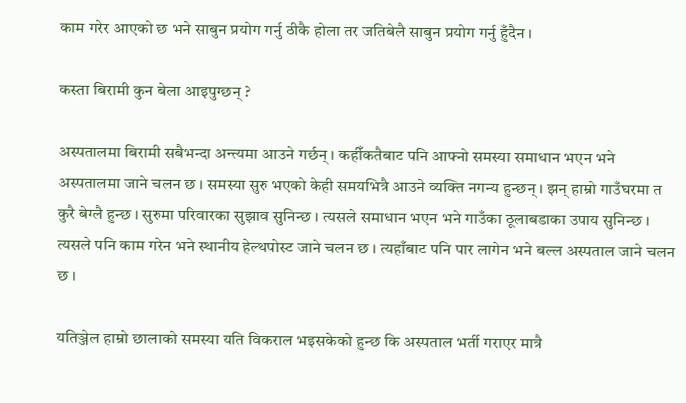काम गरेर आएको छ भने साबुन प्रयोग गर्नु ठीकै होला तर जतिबेलै साबुन प्रयोग गर्नु हुँदैन ।

कस्ता बिरामी कुन बेला आइपुग्छन् ?

अस्पतालमा बिरामी सबैभन्दा अन्त्यमा आउने गर्छन् । कहीँकतैबाट पनि आफ्नो समस्या समाधान भएन भने अस्पतालमा जाने चलन छ । समस्या सुरु भएको केही समयभित्रै आउने व्यक्ति नगन्य हुन्छन् । झन् हाम्रो गाउँघरमा त कुरै बेग्लै हुन्छ । सुरुमा परिवारका सुझाव सुनिन्छ । त्यसले समाधान भएन भने गाउँका ठूलाबडाका उपाय सुनिन्छ । त्यसले पनि काम गरेन भने स्थानीय हेल्थपोस्ट जाने चलन छ । त्यहाँबाट पनि पार लागेन भने बल्ल अस्पताल जाने चलन छ ।

यतिञ्जेल हाम्रो छालाको समस्या यति विकराल भइसकेको हुन्छ कि अस्पताल भर्ती गराएर मात्रै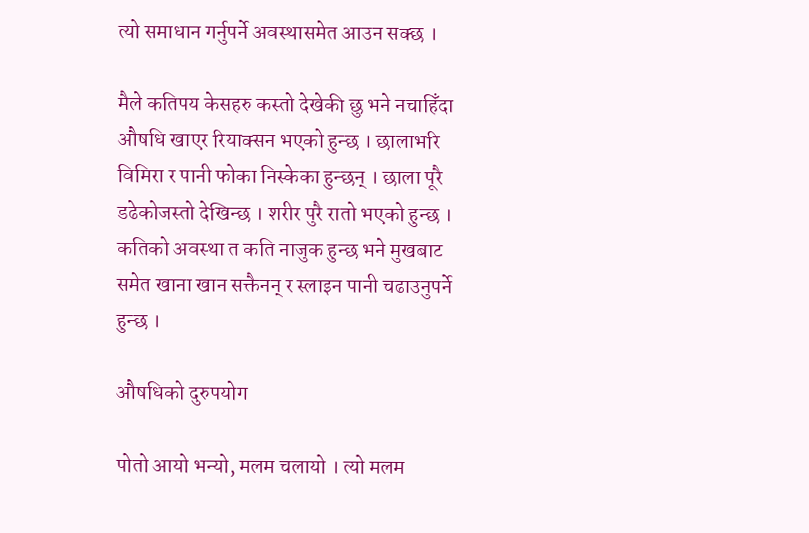त्यो समाधान गर्नुपर्ने अवस्थासमेत आउन सक्छ ।

मैले कतिपय केसहरु कस्तो देखेकी छु भने नचाहिँदा औषधि खाएर रियाक्सन भएको हुन्छ । छालाभरि विमिरा र पानी फोका निस्केका हुन्छन् । छाला पूरै डढेकोजस्तो देखिन्छ । शरीर पुरै रातो भएको हुन्छ । कतिको अवस्था त कति नाजुक हुन्छ भने मुखबाट समेत खाना खान सक्तैनन् र स्लाइन पानी चढाउनुपर्ने हुन्छ ।

औषधिको दुरुपयोग

पोतो आयो भन्यो, मलम चलायो । त्यो मलम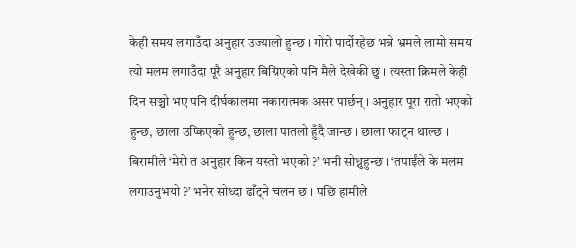केही समय लगाउँदा अनुहार उज्यालो हुन्छ । गोरो पार्दोरहेछ भन्ने भ्रमले लामो समय त्यो मलम लगाउँदा पूरै अनुहार बिग्रिएको पनि मैले देखेकी छु । त्यस्ता क्रिमले केही दिन सञ्चो भए पनि दीर्घकालमा नकारात्मक असर पार्छन् । अनुहार पूरा रातो भएको हुन्छ, छाला उप्किएको हुन्छ, छाला पातलो हुँदै जान्छ । छाला फाट्न थाल्छ । बिरामीले ‘मेरो त अनुहार किन यस्तो भएको ?’ भनी सोध्नुहुन्छ । ‘तपाईंले के मलम लगाउनुभयो ?’ भनेर सोध्दा ढाँट्ने चलन छ । पछि हामीले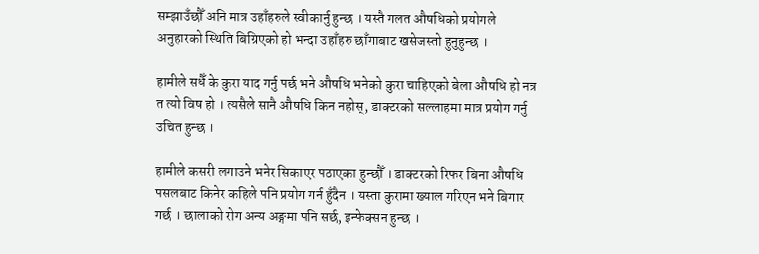सम्झाउँछौँ अनि मात्र उहाँहरुले स्वीकार्नु हुन्छ । यस्तै गलत औषधिको प्रयोगले अनुहारको स्थिति बिग्रिएको हो भन्दा उहाँहरु छाँगाबाट खसेजस्तो हुनुहुन्छ ।

हामीले सधैँ के कुरा याद गर्नु पर्छ भने औषधि भनेको कुरा चाहिएको बेला औषधि हो नत्र त त्यो विष हो । त्यसैले सानै औषधि किन नहोस्, डाक्टरको सल्लाहमा मात्र प्रयोग गर्नु उचित हुन्छ ।

हामीले कसरी लगाउने भनेर सिकाएर पठाएका हुन्छौँ । डाक्टरको रिफर बिना औषधि पसलबाट किनेर कहिले पनि प्रयोग गर्न हुँदैन । यस्ता कुरामा ख्याल गरिएन भने बिगार गर्छ । छालाको रोग अन्य अङ्गमा पनि सर्छ, इन्फेक्सन हुन्छ ।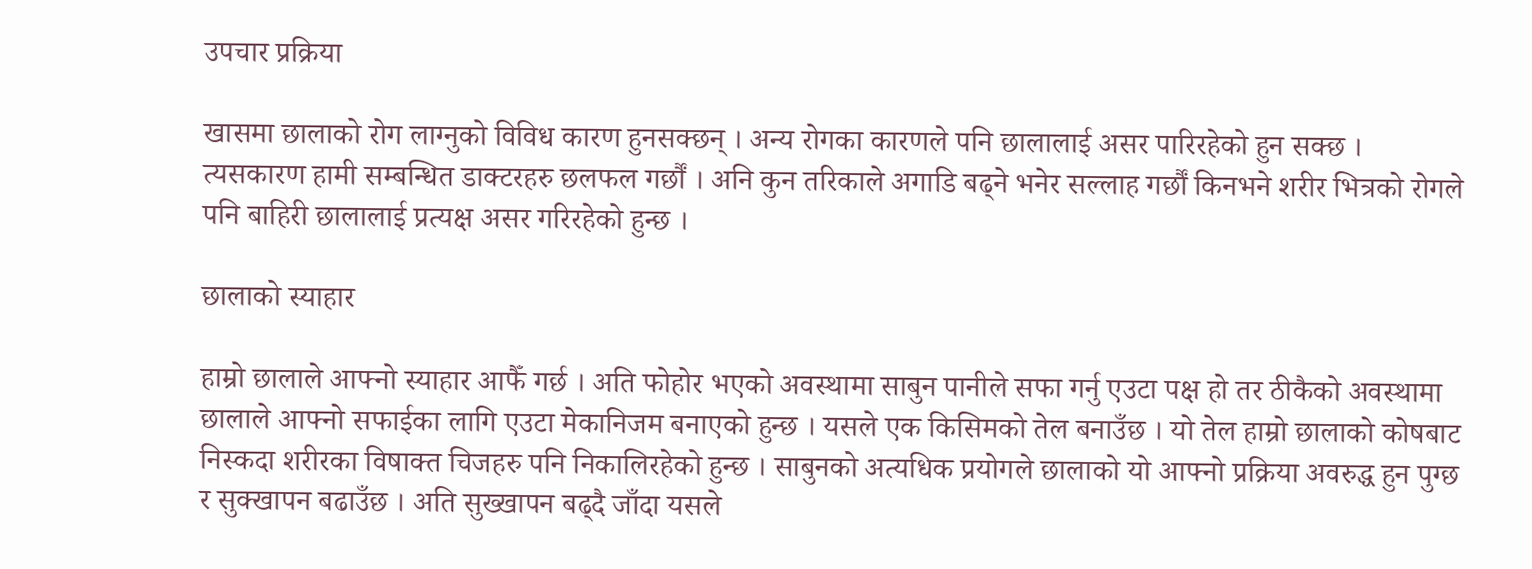उपचार प्रक्रिया

खासमा छालाको रोग लाग्नुको विविध कारण हुनसक्छन् । अन्य रोगका कारणले पनि छालालाई असर पारिरहेको हुन सक्छ । त्यसकारण हामी सम्बन्धित डाक्टरहरु छलफल गर्छौं । अनि कुन तरिकाले अगाडि बढ्ने भनेर सल्लाह गर्छौं किनभने शरीर भित्रको रोगले पनि बाहिरी छालालाई प्रत्यक्ष असर गरिरहेको हुन्छ ।

छालाको स्याहार

हाम्रो छालाले आफ्नो स्याहार आफैँ गर्छ । अति फोहोर भएको अवस्थामा साबुन पानीले सफा गर्नु एउटा पक्ष हो तर ठीकैको अवस्थामा छालाले आफ्नो सफाईका लागि एउटा मेकानिजम बनाएको हुन्छ । यसले एक किसिमको तेल बनाउँछ । यो तेल हाम्रो छालाको कोषबाट निस्कदा शरीरका विषाक्त चिजहरु पनि निकालिरहेको हुन्छ । साबुनको अत्यधिक प्रयोगले छालाको यो आफ्नो प्रक्रिया अवरुद्ध हुन पुग्छ र सुक्खापन बढाउँछ । अति सुख्खापन बढ्दै जाँदा यसले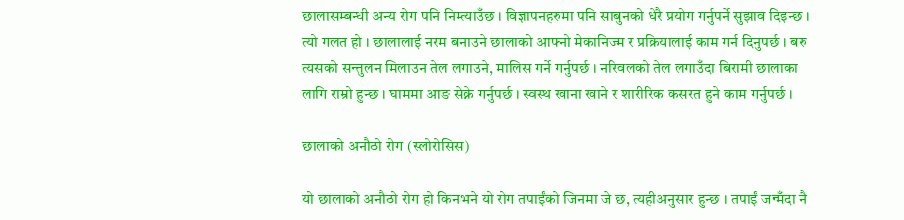छालासम्बन्धी अन्य रोग पनि निम्त्याउँछ । विज्ञापनहरुमा पनि साबुनको धेरै प्रयोग गर्नुपर्ने सुझाव दिइन्छ । त्यो गलत हो । छालालाई नरम बनाउने छालाको आफ्नो मेकानिज्म र प्रक्रियालाई काम गर्न दिनुपर्छ । बरु त्यसको सन्तुलन मिलाउन तेल लगाउने, मालिस गर्ने गर्नुपर्छ । नरिवलको तेल लगाउँदा बिरामी छालाका लागि राम्रो हुन्छ । घाममा आङ सेक्ने गर्नुपर्छ । स्वस्थ खाना खाने र शारीरिक कसरत हुने काम गर्नुपर्छ ।

छालाको अनौठो रोग (स्लोरोसिस)

यो छालाको अनौठो रोग हो किनभने यो रोग तपाईंको जिनमा जे छ, त्यहीअनुसार हुन्छ । तपाईं जन्मँदा नै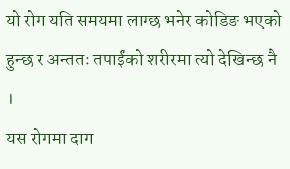यो रोग यति समयमा लाग्छ भनेर कोडिङ भएको हुन्छ र अन्ततः तपाईंको शरीरमा त्यो देखिन्छ नै ।
यस रोगमा दाग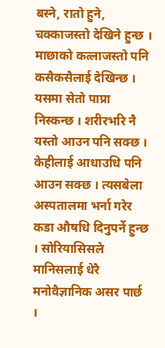बस्ने, रातो हुने, चक्काजस्तो देखिने हुन्छ । माछाको कत्लाजस्तो पनि कसैकसैलाई देखिन्छ । यसमा सेतो पाप्रा निस्कन्छ । शरीरभरि नै यस्तो आउन पनि सक्छ । केहीलाई आधाउधि पनि आउन सक्छ । त्यसबेला अस्पतालमा भर्ना गरेर कडा औषधि दिनुपर्ने हुन्छ । सोरियासिसले मानिसलाई धेरै मनोवैज्ञानिक असर पार्छ ।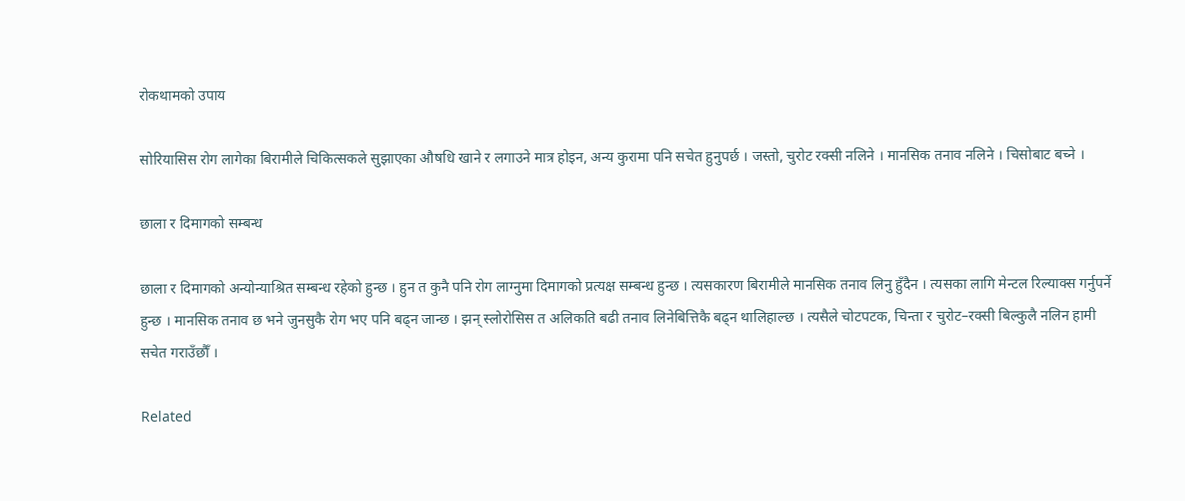रोकथामको उपाय

सोरियासिस रोग लागेका बिरामीले चिकित्सकले सुझाएका औषधि खाने र लगाउने मात्र होइन, अन्य कुरामा पनि सचेत हुनुपर्छ । जस्तो, चुरोट रक्सी नलिने । मानसिक तनाव नलिने । चिसोबाट बच्ने ।

छाला र दिमागको सम्बन्ध

छाला र दिमागको अन्योन्याश्रित सम्बन्ध रहेको हुन्छ । हुन त कुनै पनि रोग लाग्नुमा दिमागको प्रत्यक्ष सम्बन्ध हुन्छ । त्यसकारण बिरामीले मानसिक तनाव लिनु हुँदैन । त्यसका लागि मेन्टल रिल्याक्स गर्नुपर्ने हुन्छ । मानसिक तनाव छ भने जुनसुकै रोग भए पनि बढ्न जान्छ । झन् स्लोरोसिस त अलिकति बढी तनाव लिनेबित्तिकै बढ्न थालिहाल्छ । त्यसैले चोटपटक, चिन्ता र चुरोट–रक्सी बिल्कुलै नलिन हामी सचेत गराउँछौँ ।

Related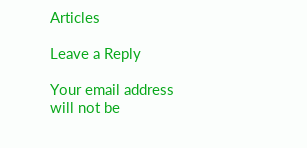Articles

Leave a Reply

Your email address will not be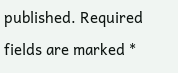published. Required fields are marked *